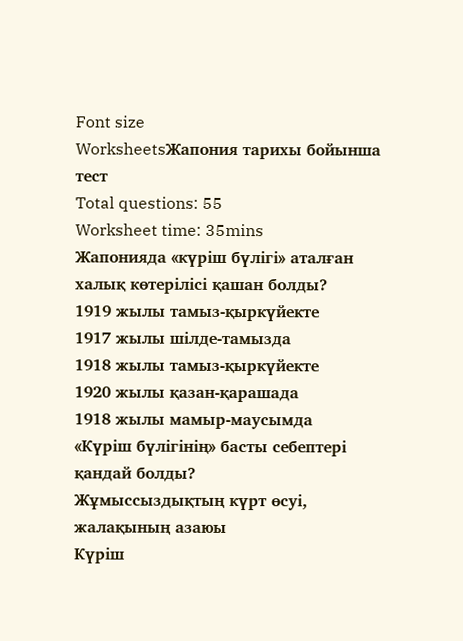Font size
WorksheetsЖапония тарихы бойынша тест
Total questions: 55
Worksheet time: 35mins
Жапонияда «күріш бүлігі» аталған халық көтерілісі қашан болды?
1919 жылы тамыз-қыркүйекте
1917 жылы шілде-тамызда
1918 жылы тамыз-қыркүйекте
1920 жылы қазан-қарашада
1918 жылы мамыр-маусымда
«Күріш бүлігінің» басты себептері қандай болды?
Жұмыссыздықтың күрт өсуі, жалақының азаюы
Күріш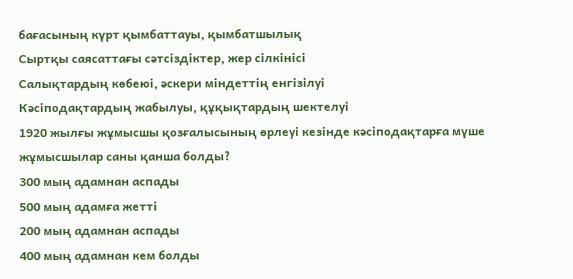бағасының күрт қымбаттауы, қымбатшылық
Сыртқы саясаттағы сәтсіздіктер, жер сілкінісі
Салықтардың көбеюі, әскери міндеттің енгізілуі
Кәсіподақтардың жабылуы, құқықтардың шектелуі
1920 жылғы жұмысшы қозғалысының өрлеуі кезінде кәсіподақтарға мүше жұмысшылар саны қанша болды?
300 мың адамнан аспады
500 мың адамға жетті
200 мың адамнан аспады
400 мың адамнан кем болды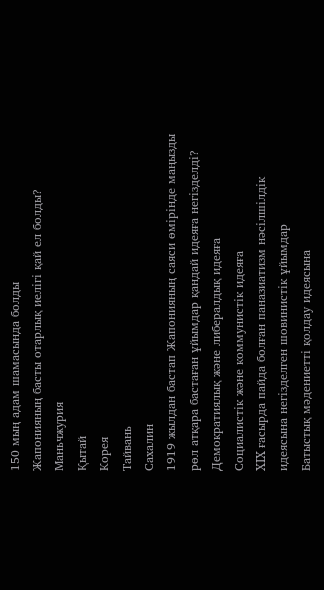150 мың адам шамасында болды
Жапонияның басты отарлық иелігі қай ел болды?
Маньчжурия
Қытай
Корея
Тайвань
Сахалин
1919 жылдан бастап Жапонияның саяси өмірінде маңызды рөл атқара бастаған ұйымдар қандай идеяға негізделді?
Демократиялық және либералдық идеяға
Социалистік және коммунистік идеяға
XIX ғасырда пайда болған паназиатизм нәсілшілдік идеясына негізделген шовинистік ұйымдар
Батыстық мәдениетті қолдау идеясына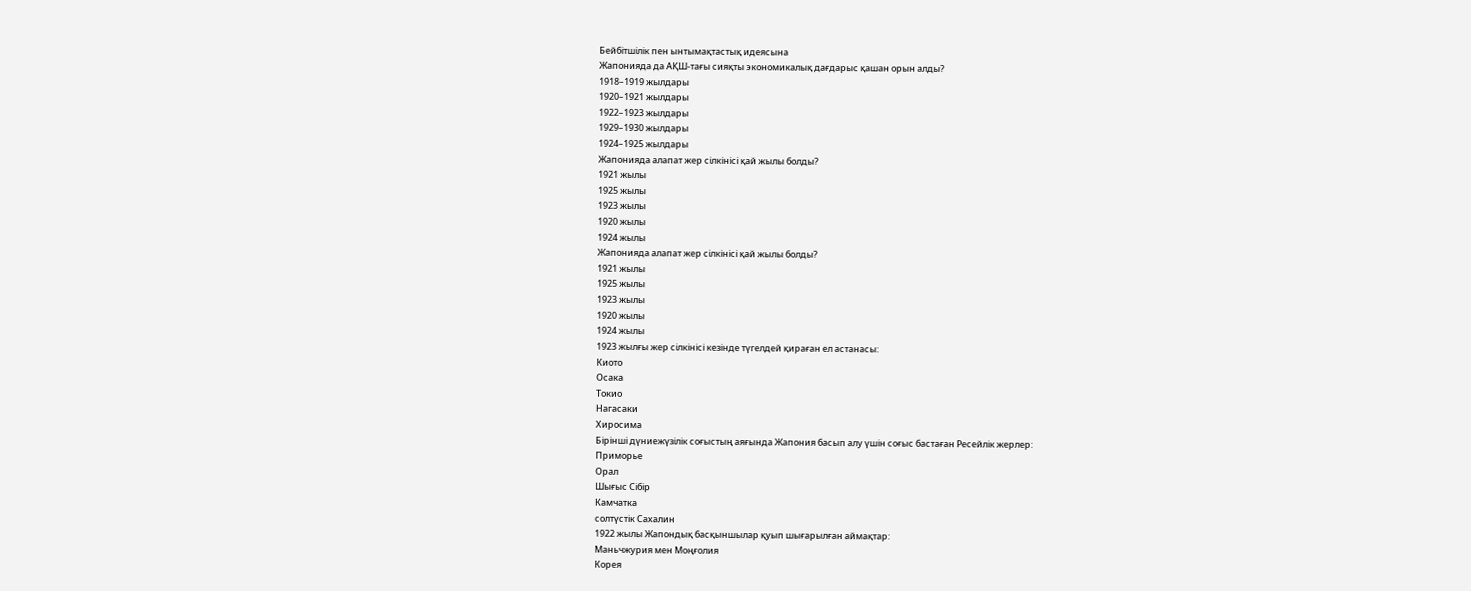Бейбітшілік пен ынтымақтастық идеясына
Жапонияда да АҚШ-тағы сияқты экономикалық дағдарыс қашан орын алды?
1918–1919 жылдары
1920–1921 жылдары
1922–1923 жылдары
1929–1930 жылдары
1924–1925 жылдары
Жапонияда алапат жер сілкінісі қай жылы болды?
1921 жылы
1925 жылы
1923 жылы
1920 жылы
1924 жылы
Жапонияда алапат жер сілкінісі қай жылы болды?
1921 жылы
1925 жылы
1923 жылы
1920 жылы
1924 жылы
1923 жылғы жер сілкінісі кезінде түгелдей қираған ел астанасы:
Киото
Осака
Токио
Нагасаки
Хиросима
Бірінші дүниежүзілік соғыстың аяғында Жапония басып алу үшін соғыс бастаған Ресейлік жерлер:
Приморье
Орал
Шығыс Сібір
Камчатка
солтүстік Сахалин
1922 жылы Жапондық басқыншылар қуып шығарылған аймақтар:
Маньчжурия мен Моңғолия
Корея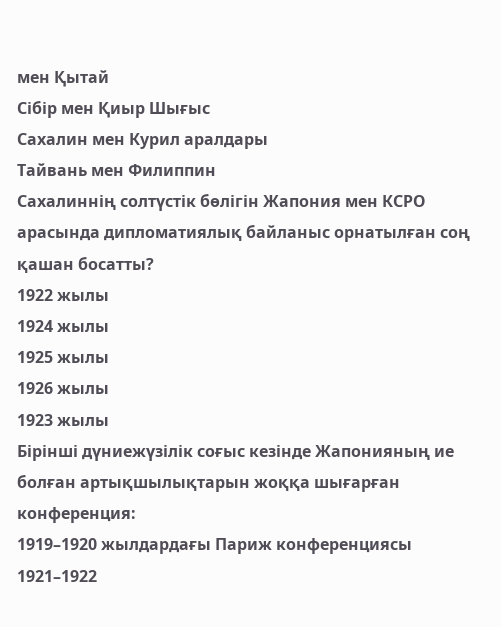мен Қытай
Сібір мен Қиыр Шығыс
Сахалин мен Курил аралдары
Тайвань мен Филиппин
Сахалиннің солтүстік бөлігін Жапония мен КСРО арасында дипломатиялық байланыс орнатылған соң қашан босатты?
1922 жылы
1924 жылы
1925 жылы
1926 жылы
1923 жылы
Бірінші дүниежүзілік соғыс кезінде Жапонияның ие болған артықшылықтарын жоққа шығарған конференция:
1919–1920 жылдардағы Париж конференциясы
1921–1922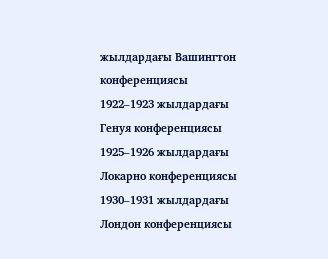жылдардағы Вашингтон конференциясы
1922–1923 жылдардағы Генуя конференциясы
1925–1926 жылдардағы Локарно конференциясы
1930–1931 жылдардағы Лондон конференциясы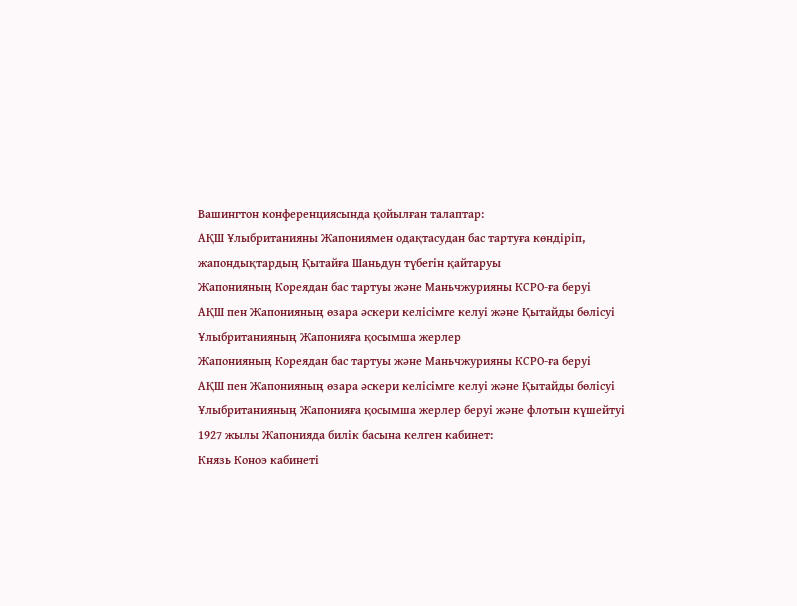Вашингтон конференциясында қойылған талаптар:
АҚШ Ұлыбританияны Жапониямен одақтасудан бас тартуға көндіріп, жапондықтардың Қытайға Шаньдун түбегін қайтаруы
Жапонияның Кореядан бас тартуы және Маньчжурияны КСРО-ға беруі
АҚШ пен Жапонияның өзара әскери келісімге келуі және Қытайды бөлісуі
Ұлыбританияның Жапонияға қосымша жерлер
Жапонияның Кореядан бас тартуы және Маньчжурияны КСРО-ға беруі
АҚШ пен Жапонияның өзара әскери келісімге келуі және Қытайды бөлісуі
Ұлыбританияның Жапонияға қосымша жерлер беруі және флотын күшейтуі
1927 жылы Жапонияда билік басына келген кабинет:
Князь Коноэ кабинеті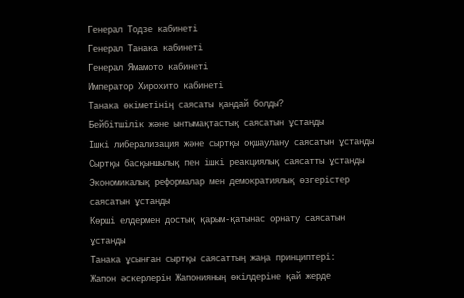Генерал Тодзе кабинеті
Генерал Танака кабинеті
Генерал Ямамото кабинеті
Император Хирохито кабинеті
Танака өкіметінің саясаты қандай болды?
Бейбітшілік және ынтымақтастық саясатын ұстанды
Ішкі либерализация және сыртқы оқшаулану саясатын ұстанды
Сыртқы басқыншылық пен ішкі реакциялық саясатты ұстанды
Экономикалық реформалар мен демократиялық өзгерістер саясатын ұстанды
Көрші елдермен достық қарым-қатынас орнату саясатын ұстанды
Танака ұсынған сыртқы саясаттың жаңа принциптері:
Жапон әскерлерін Жапонияның өкілдеріне қай жерде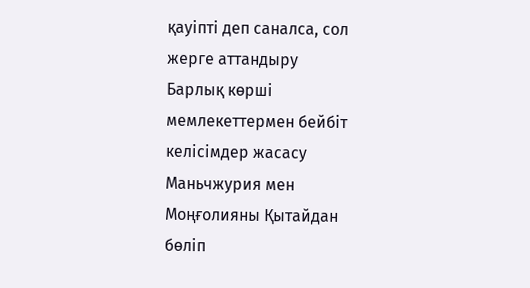қауіпті деп саналса, сол жерге аттандыру
Барлық көрші мемлекеттермен бейбіт келісімдер жасасу
Маньчжурия мен Моңғолияны Қытайдан бөліп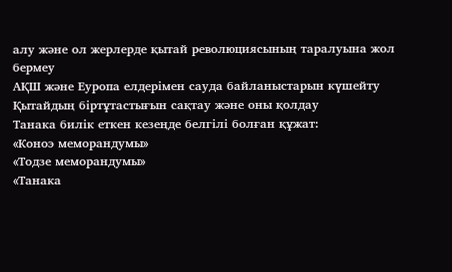алу және ол жерлерде қытай революциясының таралуына жол бермеу
АҚШ және Еуропа елдерімен сауда байланыстарын күшейту
Қытайдың біртұтастығын сақтау және оны қолдау
Танака билік еткен кезеңде белгілі болған құжат:
«Коноэ меморандумы»
«Тодзе меморандумы»
«Танака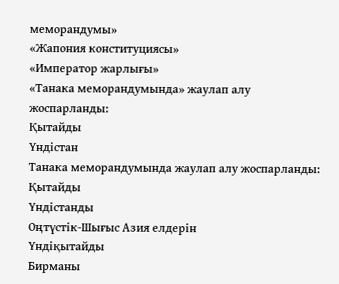меморандумы»
«Жапония конституциясы»
«Император жарлығы»
«Танака меморандумында» жаулап алу жоспарланды:
Қытайды
Үндістан
Танака меморандумында жаулап алу жоспарланды:
Қытайды
Үндістанды
Оңтүстік-Шығыс Азия елдерін
Үндіқытайды
Бирманы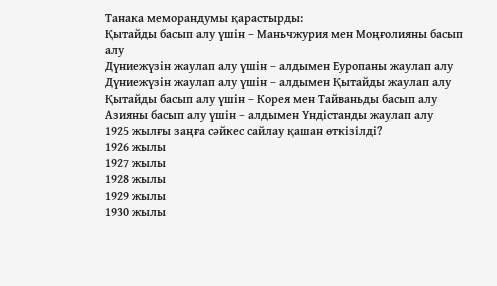Танака меморандумы қарастырды:
Қытайды басып алу үшін – Маньчжурия мен Моңғолияны басып алу
Дүниежүзін жаулап алу үшін – алдымен Еуропаны жаулап алу
Дүниежүзін жаулап алу үшін – алдымен Қытайды жаулап алу
Қытайды басып алу үшін – Корея мен Тайваньды басып алу
Азияны басып алу үшін – алдымен Үндістанды жаулап алу
1925 жылғы заңға сәйкес сайлау қашан өткізілді?
1926 жылы
1927 жылы
1928 жылы
1929 жылы
1930 жылы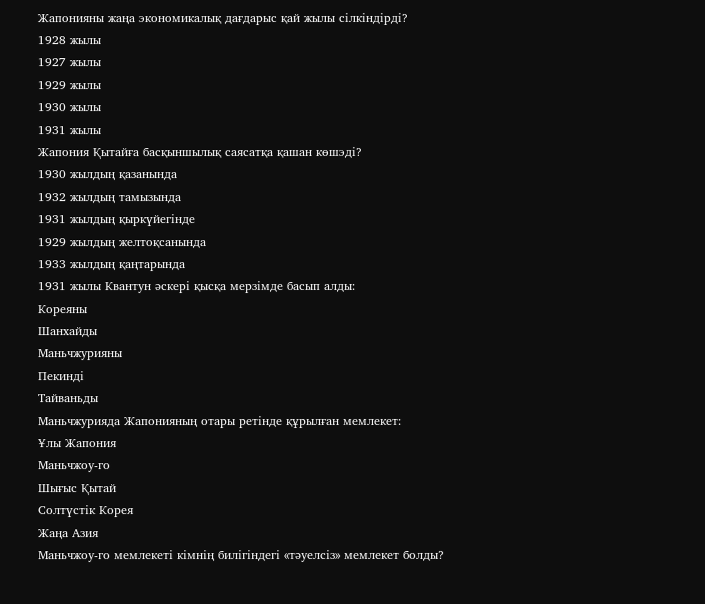Жапонияны жаңа экономикалық дағдарыс қай жылы сілкіндірді?
1928 жылы
1927 жылы
1929 жылы
1930 жылы
1931 жылы
Жапония Қытайға басқыншылық саясатқа қашан көшэдi?
1930 жылдың қазанында
1932 жылдың тамызында
1931 жылдың қыркүйегінде
1929 жылдың желтоқсанында
1933 жылдың қаңтарында
1931 жылы Квантун әскері қысқа мерзімде басып алды:
Кореяны
Шанхайды
Маньчжурияны
Пекинді
Тайваньды
Маньчжурияда Жапонияның отары ретінде құрылған мемлекет:
Ұлы Жапония
Маньчжоу-го
Шығыс Қытай
Солтүстік Корея
Жаңа Азия
Маньчжоу-го мемлекеті кімнің билігіндегі «тәуелсіз» мемлекет болды?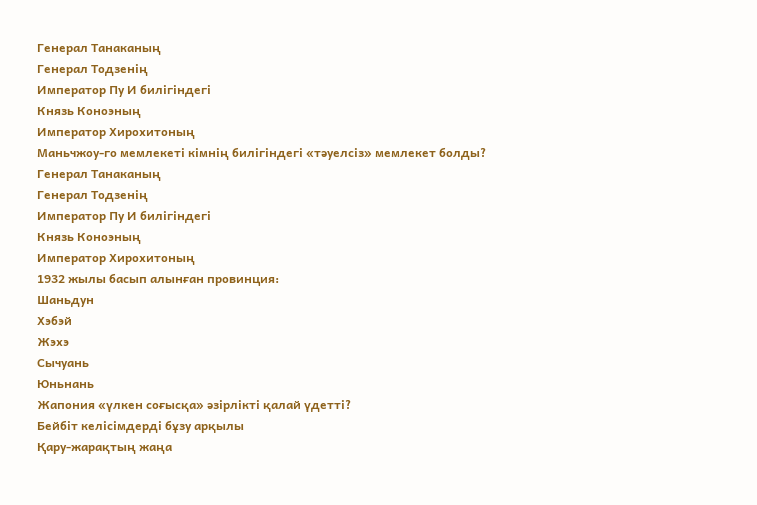Генерал Танаканың
Генерал Тодзенің
Император Пу И билігіндегі
Князь Коноэның
Император Хирохитоның
Маньчжоу-го мемлекеті кімнің билігіндегі «тәуелсіз» мемлекет болды?
Генерал Танаканың
Генерал Тодзенің
Император Пу И билігіндегі
Князь Коноэның
Император Хирохитоның
1932 жылы басып алынған провинция:
Шаньдун
Хэбэй
Жэхэ
Сычуань
Юньнань
Жапония «үлкен соғысқа» әзірлікті қалай үдетті?
Бейбіт келісімдерді бұзу арқылы
Қару-жарақтың жаңа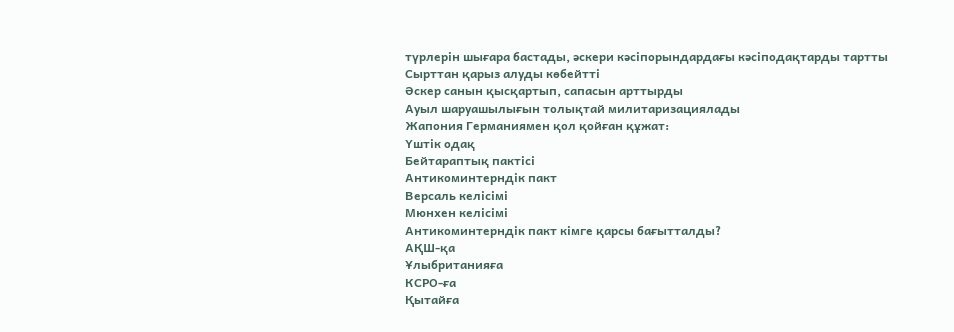түрлерін шығара бастады, әскери кәсіпорындардағы кәсіподақтарды тартты
Сырттан қарыз алуды көбейтті
Әскер санын қысқартып, сапасын арттырды
Ауыл шаруашылығын толықтай милитаризациялады
Жапония Германиямен қол қойған құжат:
Үштік одақ
Бейтараптық пактісі
Антикоминтерндік пакт
Версаль келісімі
Мюнхен келісімі
Антикоминтерндік пакт кімге қарсы бағытталды?
АҚШ-қа
Ұлыбританияға
КСРО-ға
Қытайға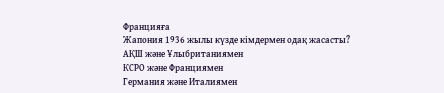Францияға
Жапония 1936 жылы күзде кімдермен одақ жасасты?
АҚШ және Ұлыбританиямен
КСРО және Франциямен
Германия және Италиямен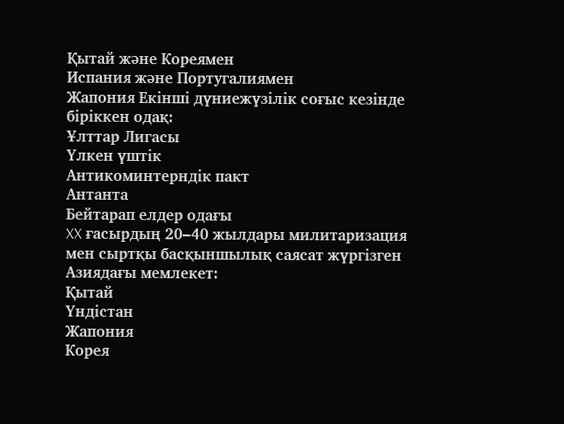Қытай және Кореямен
Испания және Португалиямен
Жапония Екінші дүниежүзілік соғыс кезінде біріккен одақ:
Ұлттар Лигасы
Үлкен үштік
Антикоминтерндік пакт
Антанта
Бейтарап елдер одағы
XX ғасырдың 20–40 жылдары милитаризация мен сыртқы басқыншылық саясат жүргізген Азиядағы мемлекет:
Қытай
Үндістан
Жапония
Корея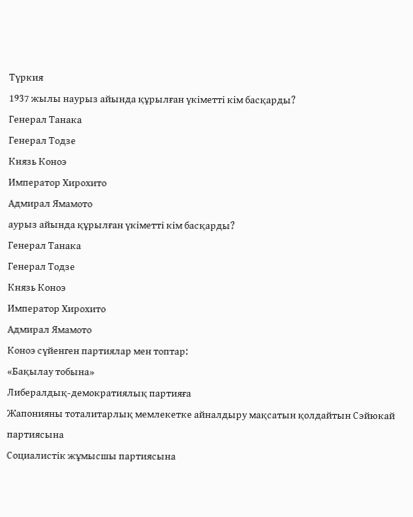Түркия
1937 жылы наурыз айында құрылған үкіметті кім басқарды?
Генерал Танака
Генерал Тодзе
Князь Коноэ
Император Хирохито
Адмирал Ямамото
аурыз айында құрылған үкіметті кім басқарды?
Генерал Танака
Генерал Тодзе
Князь Коноэ
Император Хирохито
Адмирал Ямамото
Коноэ сүйенген партиялар мен топтар:
«Бақылау тобына»
Либералдық-демократиялық партияға
Жапонияны тоталитарлық мемлекетке айналдыру мақсатын қолдайтын Сэйюкай партиясына
Социалистік жұмысшы партиясына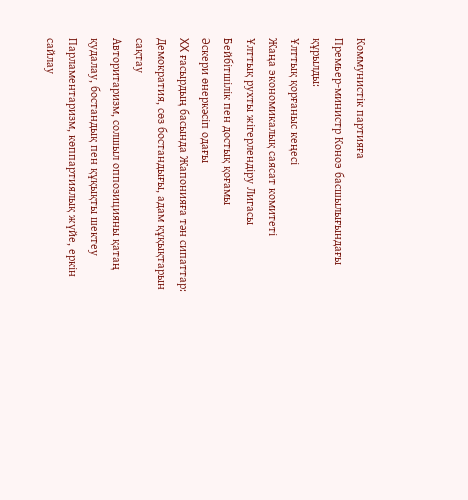Коммунистік партияға
Премьер-министр Коноэ басшылығындағы құрылды:
Ұлттық қорғаныс кеңесі
Жаңа экономикалық саясат комитеті
Ұлттық рухты жігерлендіру Лигасы
Бейбітшілік пен достық қоғамы
Әскери өнеркәсіп одағы
XX ғасырдың басында Жапонияға тән сипаттар:
Демократия, сөз бостандығы, адам құқықтарын сақтау
Авторитаризм, солшыл оппозицияны қатаң қудалау, бостандық пен құқықты шектеy
Парламентаризм, көппартиялық жүйе, еркін сайлау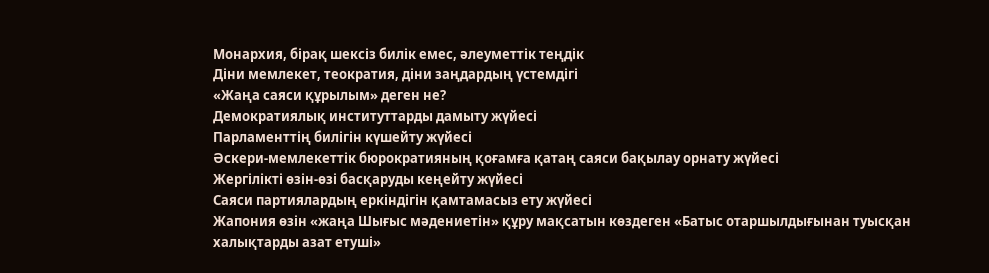Монархия, бірақ шексіз билік емес, әлеуметтік теңдік
Діни мемлекет, теократия, діни заңдардың үстемдігі
«Жаңа саяси құрылым» деген не?
Демократиялық институттарды дамыту жүйесі
Парламенттің билігін күшейту жүйесі
Әскери-мемлекеттік бюрократияның қоғамға қатаң саяси бақылау орнату жүйесі
Жергілікті өзін-өзі басқаруды кеңейту жүйесі
Саяси партиялардың еркіндігін қамтамасыз ету жүйесі
Жапония өзін «жаңа Шығыс мәдениетін» құру мақсатын көздеген «Батыс отаршылдығынан туысқан халықтарды азат етуші»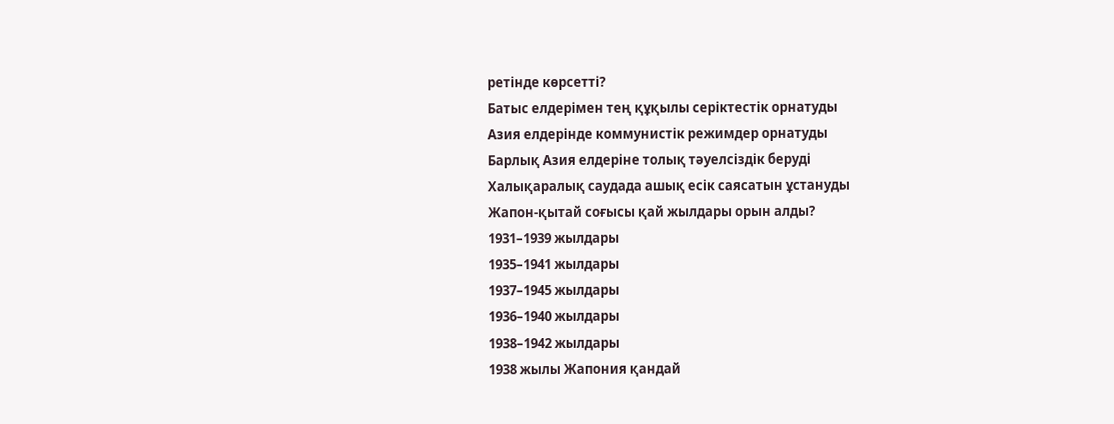ретінде көрсетті?
Батыс елдерімен тең құқылы серіктестік орнатуды
Азия елдерінде коммунистік режимдер орнатуды
Барлық Азия елдеріне толық тәуелсіздік беруді
Халықаралық саудада ашық есік саясатын ұстануды
Жапон-қытай соғысы қай жылдары орын алды?
1931–1939 жылдары
1935–1941 жылдары
1937–1945 жылдары
1936–1940 жылдары
1938–1942 жылдары
1938 жылы Жапония қандай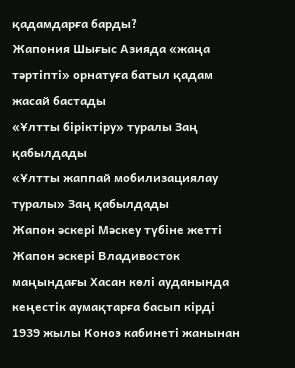қадамдарға барды?
Жапония Шығыс Азияда «жаңа тәртіпті» орнатуға батыл қадам жасай бастады
«Ұлтты біріктіру» туралы Заң қабылдады
«Ұлтты жаппай мобилизациялау туралы» Заң қабылдады
Жапон әскері Мәскеу түбіне жетті
Жапон әскері Владивосток маңындағы Хасан көлі ауданында кеңестік аумақтарға басып кірді
1939 жылы Коноэ кабинеті жанынан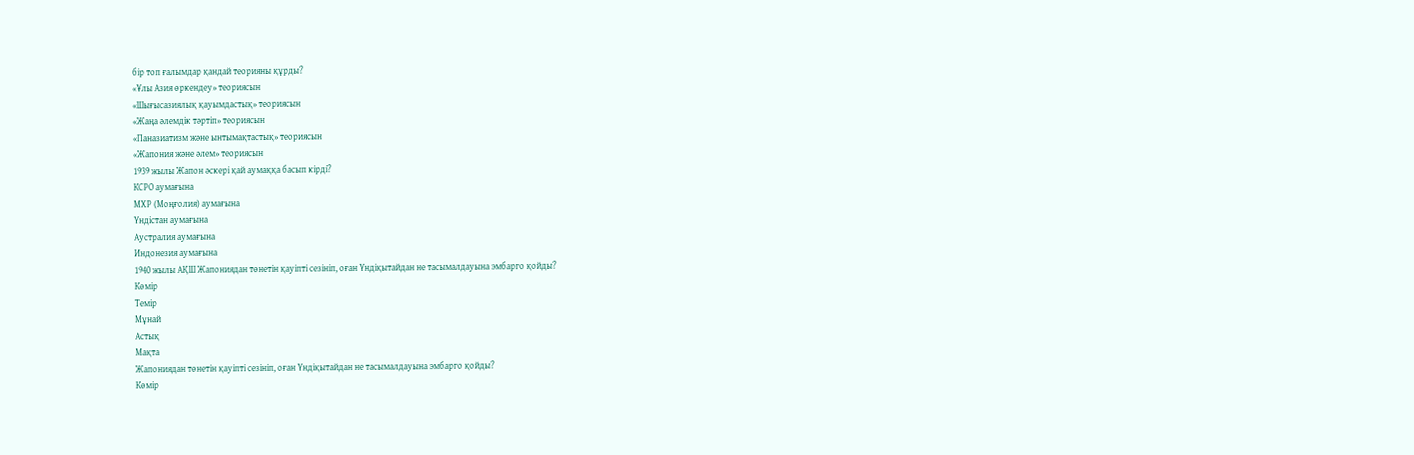бір топ ғалымдар қандай теорияны құрды?
«Ұлы Азия өркендеу» теориясын
«Шығысазиялық қауымдастық» теориясын
«Жаңа әлемдік тәртіп» теориясын
«Паназиатизм және ынтымақтастық» теориясын
«Жапония және әлем» теориясын
1939 жылы Жапон әскері қай аумаққа басып кірді?
КСРО аумағына
МХР (Моңғолия) аумағына
Үндістан аумағына
Аустралия аумағына
Индонезия аумағына
1940 жылы АҚШ Жапониядан төнетін қауіпті сезініп, оған Үндіқытайдан не тасымалдауына эмбарго қойды?
Көмір
Темір
Мұнай
Астық
Мақта
Жапониядан төнетін қауіпті сезініп, оған Үндіқытайдан не тасымалдауына эмбарго қойды?
Көмір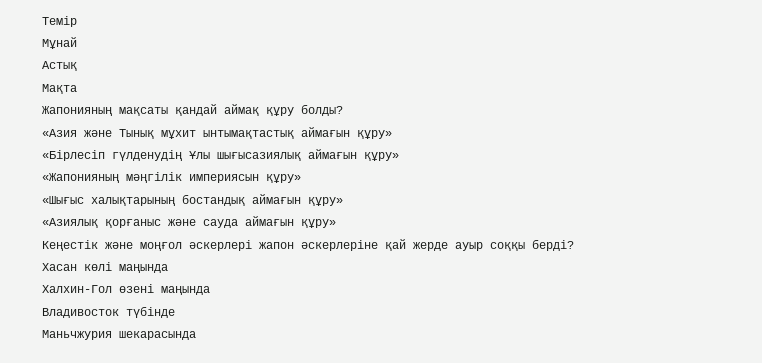Темір
Мұнай
Астық
Мақта
Жапонияның мақсаты қандай аймақ құру болды?
«Азия және Тынық мұхит ынтымақтастық аймағын құру»
«Бірлесіп гүлденудің Ұлы шығысазиялық аймағын құру»
«Жапонияның мәңгілік империясын құру»
«Шығыс халықтарының бостандық аймағын құру»
«Азиялық қорғаныс және сауда аймағын құру»
Кеңестік және моңғол әскерлері жапон әскерлеріне қай жерде ауыр соққы берді?
Хасан көлі маңында
Халхин-Гол өзені маңында
Владивосток түбінде
Маньчжурия шекарасында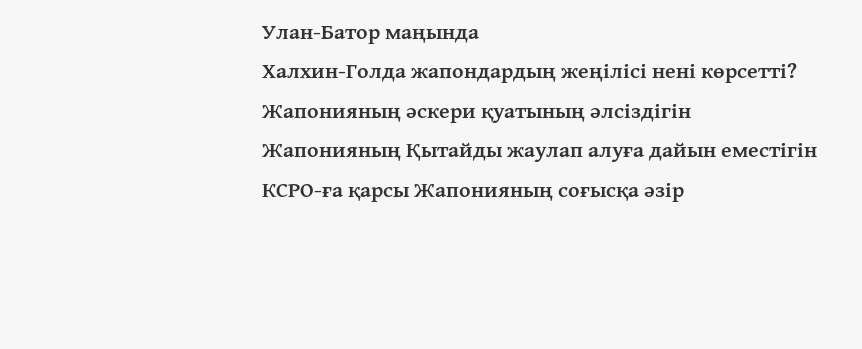Улан-Батор маңында
Халхин-Голда жапондардың жеңілісі нені көрсетті?
Жапонияның әскери қуатының әлсіздігін
Жапонияның Қытайды жаулап алуға дайын еместігін
КСРО-ға қарсы Жапонияның соғысқа әзір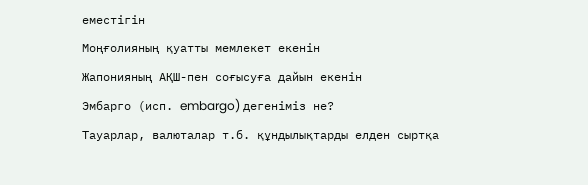еместігін
Моңғолияның қуатты мемлекет екенін
Жапонияның АҚШ-пен соғысуға дайын екенін
Эмбарго (исп. embargo) дегеніміз не?
Тауарлар, валюталар т.б. құндылықтарды елден сыртқа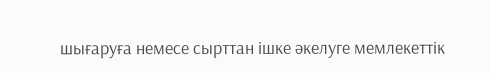шығаруға немесе сырттан ішке әкелуге мемлекеттік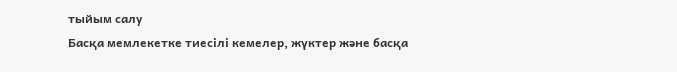тыйым салу
Басқа мемлекетке тиесілі кемелер, жүктер және басқа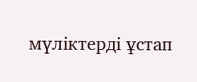мүліктерді ұстап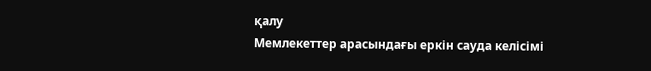қалу
Мемлекеттер арасындағы еркін сауда келісімі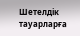Шетелдік тауарларға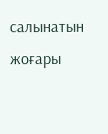салынатын жоғары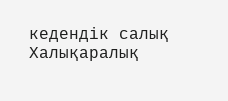кедендік салық
Халықаралық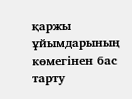қаржы ұйымдарының көмегінен бас тарту